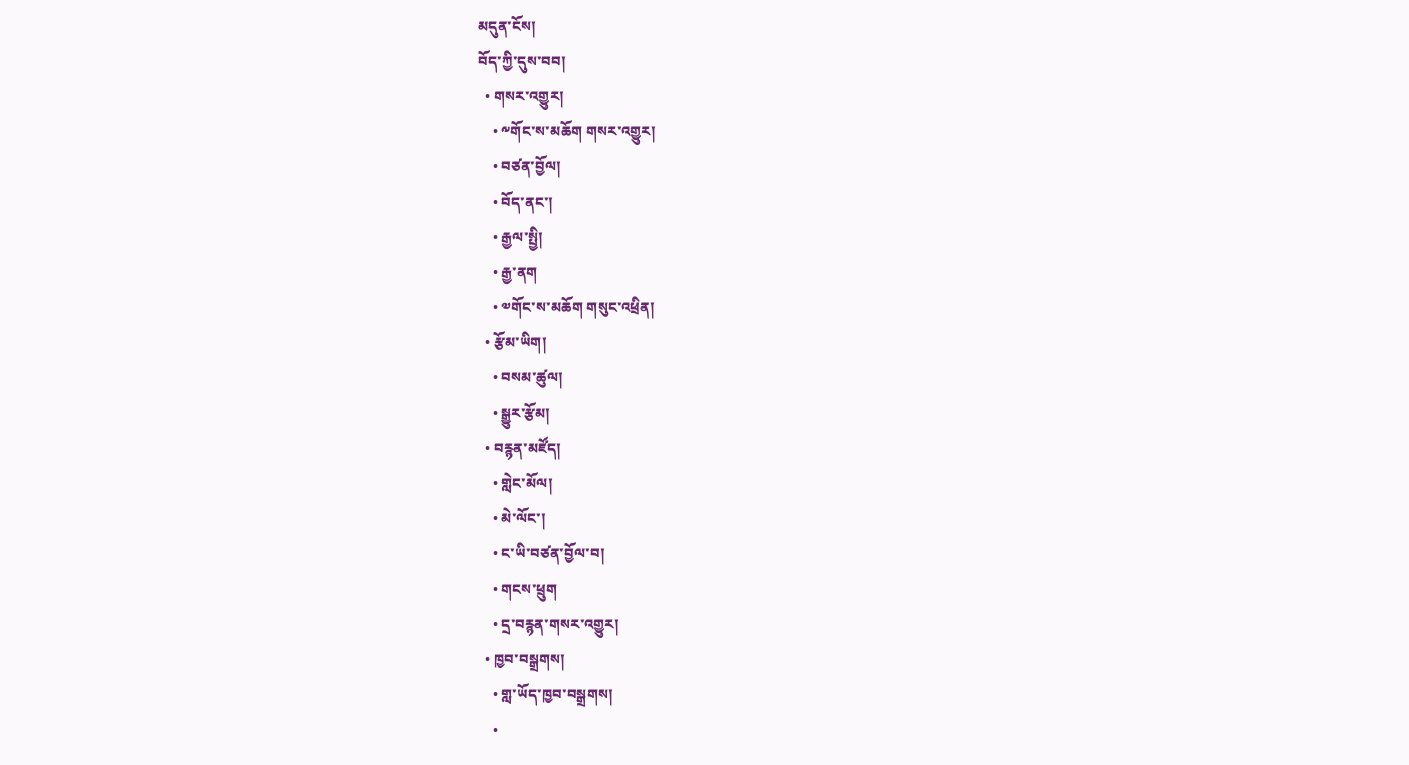མདུན་ངོས།
བོད་ཀྱི་དུས་བབ།
  • གསར་འགྱུར།
    • ༸གོང་ས་མཆོག གསར་འགྱུར།
    • བཙན་བྱོལ།
    • བོད་ནང་།
    • རྒྱལ་སྤྱི།
    • རྒྱ་ནག
    • ༧གོང་ས་མཆོག གསུང་འཕྲིན།
  • རྩོམ་ཡིག།
    • བསམ་ཚུལ།
    • སྒྱུར་རྩོམ།
  • བརྙན་མཛོད།
    • གླེང་མོལ།
    • མེ་ལོང་།
    • ང་ཡི་བཙན་བྱོལ་བ།
    • གངས་ཕྲུག
    • དྲ་བརྙན་གསར་འགྱུར།
  • ཁྱབ་བསྒྲགས།
    • གླ་ཡོད་ཁྱབ་བསྒྲགས།
    •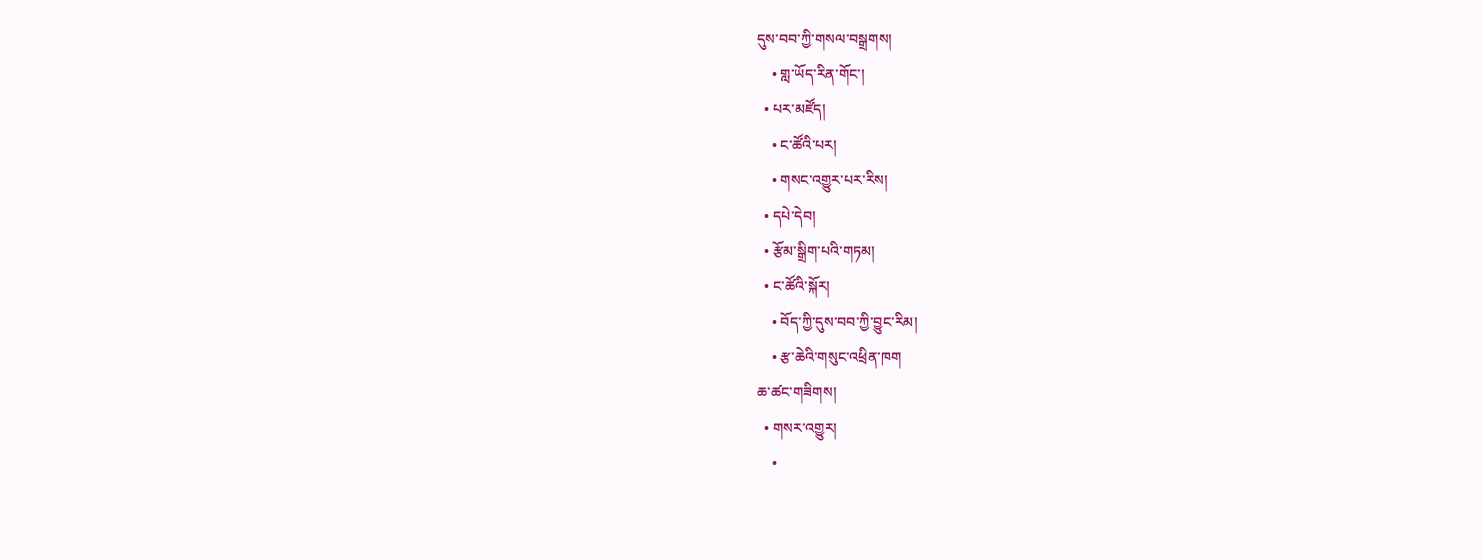དུས་བབ་ཀྱི་གསལ་བསྒྲགས།
    • གླ་ཡོད་རིན་གོང་།
  • པར་མཛོད།
    • ང་ཚོའི་པར།
    • གསང་འགྱུར་པར་རིས།
  • དཔེ་དེབ།
  • རྩོམ་སྒྲིག་པའི་གཏམ།
  • ང་ཚོའི་སྐོར།
    • བོད་ཀྱི་དུས་བབ་ཀྱི་བྱུང་རིམ།
    • རྩ་ཆེའི་གསུང་འཕྲིན་ཁག
ཆ་ཚང་གཟིགས།
  • གསར་འགྱུར།
    •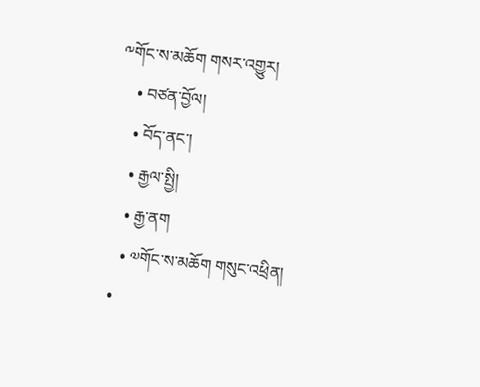༸གོང་ས་མཆོག གསར་འགྱུར།
    • བཙན་བྱོལ།
    • བོད་ནང་།
    • རྒྱལ་སྤྱི།
    • རྒྱ་ནག
    • ༧གོང་ས་མཆོག གསུང་འཕྲིན།
  •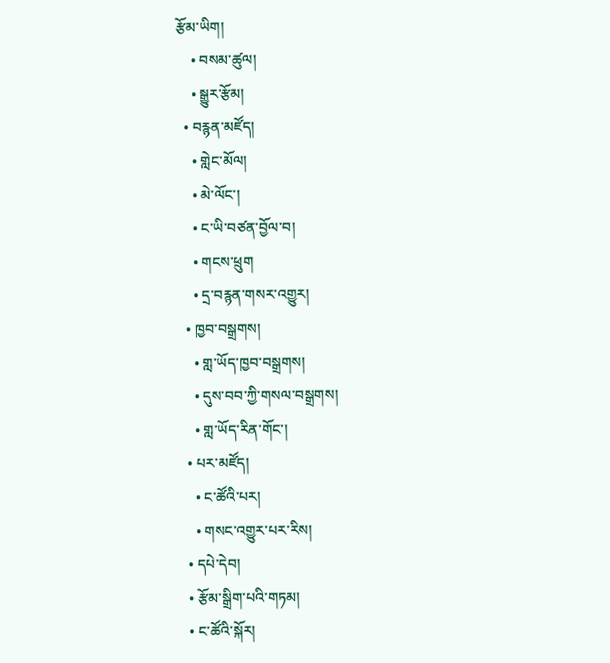རྩོམ་ཡིག།
    • བསམ་ཚུལ།
    • སྒྱུར་རྩོམ།
  • བརྙན་མཛོད།
    • གླེང་མོལ།
    • མེ་ལོང་།
    • ང་ཡི་བཙན་བྱོལ་བ།
    • གངས་ཕྲུག
    • དྲ་བརྙན་གསར་འགྱུར།
  • ཁྱབ་བསྒྲགས།
    • གླ་ཡོད་ཁྱབ་བསྒྲགས།
    • དུས་བབ་ཀྱི་གསལ་བསྒྲགས།
    • གླ་ཡོད་རིན་གོང་།
  • པར་མཛོད།
    • ང་ཚོའི་པར།
    • གསང་འགྱུར་པར་རིས།
  • དཔེ་དེབ།
  • རྩོམ་སྒྲིག་པའི་གཏམ།
  • ང་ཚོའི་སྐོར།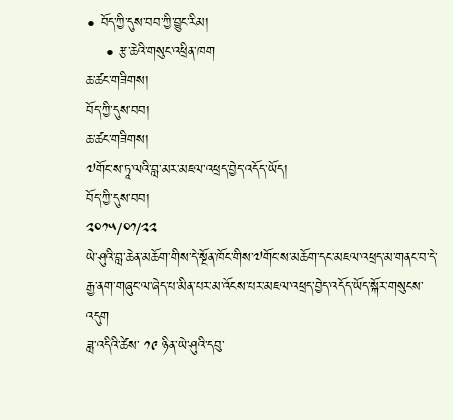• བོད་ཀྱི་དུས་བབ་ཀྱི་བྱུང་རིམ།
    • རྩ་ཆེའི་གསུང་འཕྲིན་ཁག
ཆ་ཚང་གཟིགས།
བོད་ཀྱི་དུས་བབ།
ཆ་ཚང་གཟིགས།
༧གོང་ས་ཏཱ་ལའི་བླ་མར་མཇལ་འཕྲད་བྱེད་འདོད་ཡོད།
བོད་ཀྱི་དུས་བབ།
༢༠༡༥/༠༡/༢༢
ཡེ་ཤུའི་བླ་ཆེན་མཆོག་གིས་དེ་སྔོན་ཁོང་གིས་༧གོང་ས་མཆོག་དང་མཇལ་འཕྲད་མ་གནང་བ་དེ་རྒྱ་ནག་གཞུང་ལ་ཞེད་པ་མིན་པར་མ་འོངས་པར་མཇལ་འཕྲད་བྱེད་འདོད་ཡོད་སྐོར་གསུངས་འདུག
ཟླ་འདིའི་ཚེས་ ༡༩ ཉིན་ཡེ་ཤུའི་དབུ་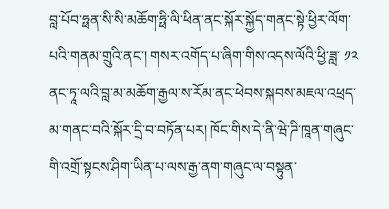བླ་པོབ་ཧྥན་སི་སི་མཆོག་ཧྥི་ལི་ཕིན་ནང་སྐོར་སྐྱོད་གནང་སྟེ་ཕྱིར་ལོག་པའི་གནམ་གྲུའི་ནང་། གསར་འགོད་པ་ཞིག་གིས་འདས་ལོའི་ཕྱི་ཟླ་ ༡༢ ནང་ཏཱ་ལའི་བླ་མ་མཆོག་རྒྱལ་ས་རོམ་ནང་ཕེབས་སྐབས་མཇལ་འཕྲད་མ་གནང་བའི་སྐོར་དྲི་བ་བཏོན་པར། ཁོང་གིས་དེ་ནི་ཝེ་ཌི་ཁཱན་གཞུང་གི་འགྲོ་སྟངས་ཤིག་ཡིན་པ་ལས་རྒྱ་ནག་གཞུང་ལ་བསྟུན་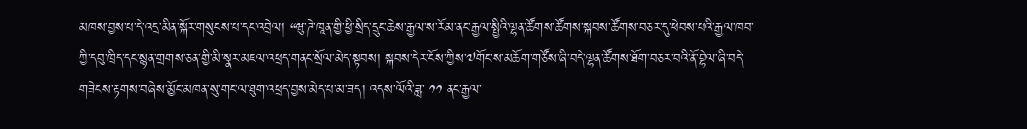མཁས་བྱས་པ་དེ་འདྲ་མིན་སྐོར་གསུངས་པ་དང་འབྲེལ། “ཝུ་ཌེ་ཁཱན་གྱི་ཕྱི་སྲིད་དྲུང་ཆེས་རྒྱལ་ས་རོམ་ནང་རྒྱལ་སྤྱིའི་ལྷན་ཚོགས་ཚོགས་སྐབས་ཚོགས་བཅར་དུ་ཕེབས་པའི་རྒྱལ་ཁབ་ཀྱི་དབུ་ཁྲིད་དང་སྙན་གྲགས་ཅན་གྱི་མི་སྣར་མཇལ་འཕྲད་གནང་སྲོལ་མེད་སྟབས། སྐབས་དེར་ངོས་ཀྱིས་༧གོང་ས་མཆོག་གཙོས་ཞི་བདེ་ལྷན་ཚོགས་ཐོག་བཅར་བའི་ནོ་བྷེལ་ཞི་བདེ་གཟེངས་རྟགས་བཞེས་མྱོང་མཁན་སུ་གང་ལ་ཐུག་འཕྲད་བྱས་མེད་པ་མ་ཟད། འདས་ལོའི་ཟླ་ ༡༡ ནང་རྒྱལ་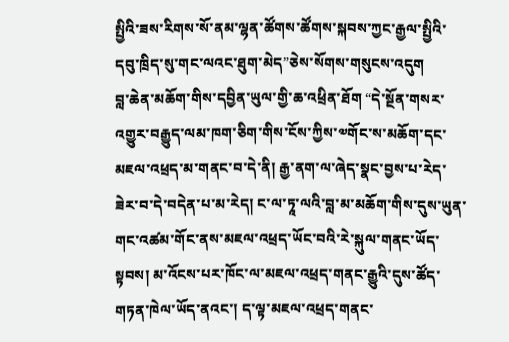སྤྱིའི་ཟས་རིགས་སོ་ནམ་ལྷན་ཚོགས་ཚོགས་སྐབས་ཀྱང་རྒྱལ་སྤྱིའི་དབུ་ཁྲིད་སུ་གང་ལའང་ཐུག་མེད”ཅེས་སོགས་གསུངས་འདུག
བླ་ཆེན་མཆོག་གིས་དབྱིན་ཡུལ་གྱི་ཆ་འཕྲིན་ཐོག “དེ་སྔོན་གསར་འགྱུར་བརྒྱུད་ལམ་ཁག་ཅིག་གིས་ངོས་ཀྱིས་༧གོང་ས་མཆོག་དང་མཇལ་འཕྲད་མ་གནང་བ་དེ་ནི། རྒྱ་ནག་ལ་ཞེད་སྣང་བྱས་པ་རེད་ཟེར་བ་དེ་བདེན་པ་མ་རེད། ང་ལ་ཏཱ་ལའི་བླ་མ་མཆོག་གིས་དུས་ཡུན་གང་འཚམ་གོང་ནས་མཇལ་འཕྲད་ཡོང་བའི་རེ་སྐུལ་གནང་ཡོད་སྟབས། མ་འོངས་པར་ཁོང་ལ་མཇལ་འཕྲད་གནང་རྒྱུའི་དུས་ཚོད་གཏན་ཁེལ་ཡོད་ནའང་། ད་ལྟ་མཇལ་འཕྲད་གནང་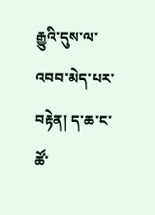རྒྱུའི་དུས་ལ་འབབ་མེད་པར་བརྟེན། ད་ཆ་ང་ཚོ་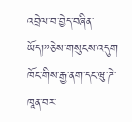འབྲེལ་བ་བྱེད་བཞིན་ཡོད།”ཅེས་གསུངས་འདུག
ཁོང་གིས་རྒྱ་ནག་དང་ཝུ་ཌེ་ཁཱན་བར་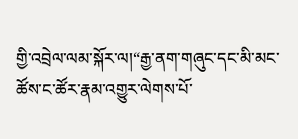གྱི་འབྲེལ་ལམ་སྐོར་ལ།“རྒྱ་ནག་གཞུང་དང་མི་མང་ཚོས་ང་ཚོར་རྣམ་འགྱུར་ལེགས་པོ་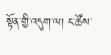སྟོན་གྱི་འདུག་ལ། ང་ཚོས་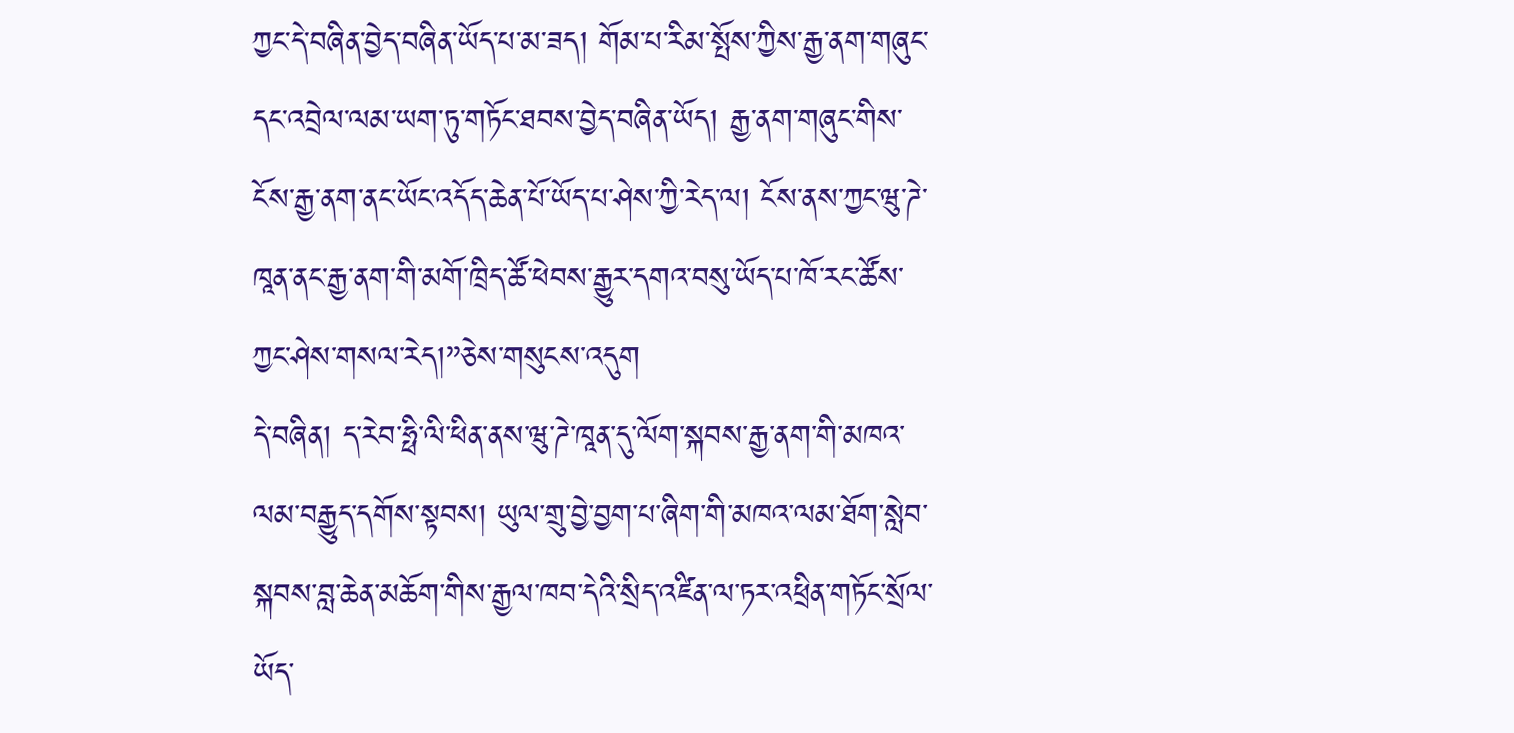ཀྱང་དེ་བཞིན་བྱེད་བཞིན་ཡོད་པ་མ་ཟད། གོམ་པ་རིམ་སྤོས་ཀྱིས་རྒྱ་ནག་གཞུང་དང་འབྲེལ་ལམ་ཡག་ཏུ་གཏོང་ཐབས་བྱེད་བཞིན་ཡོད། རྒྱ་ནག་གཞུང་གིས་ངོས་རྒྱ་ནག་ནང་ཡོང་འདོད་ཆེན་པོ་ཡོད་པ་ཤེས་ཀྱི་རེད་ལ། ངོས་ནས་ཀྱང་ཝུ་ཌེ་ཁཱན་ནང་རྒྱ་ནག་གི་མགོ་ཁྲིད་ཚོ་ཕེབས་རྒྱུར་དགའ་བསུ་ཡོད་པ་ཁོ་རང་ཚོས་ཀྱང་ཤེས་གསལ་རེད།”ཅེས་གསུངས་འདུག
དེ་བཞིན། ད་རེབ་ཧྥི་ལི་ཕིན་ནས་ཝུ་ཌེ་ཁཱན་དུ་ལོག་སྐབས་རྒྱ་ནག་གི་མཁའ་ལམ་བརྒྱུད་དགོས་སྟབས། ཡུལ་གྲུ་བྱེ་བྱག་པ་ཞིག་གི་མཁའ་ལམ་ཐོག་སླེབ་སྐབས་བླ་ཆེན་མཆོག་གིས་རྒྱལ་ཁབ་དེའི་སྲིད་འཛིན་ལ་ཏར་འཕྲིན་གཏོང་སྲོལ་ཡོད་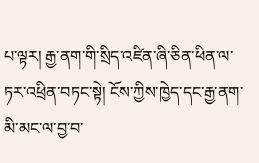པ་ལྟར། རྒྱ་ནག་གི་སྲིད་འཛིན་ཞི་ཅིན་ཕིན་ལ་ཏར་འཕྲིན་བཏང་སྟེ། ངོས་ཀྱིས་ཁྱེད་དང་རྒྱ་ནག་མི་མང་ལ་བྱ་བ་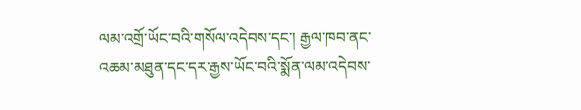ལམ་འགྲོ་ཡོང་བའི་གསོལ་འདེབས་དང་། རྒྱལ་ཁབ་ནང་འཆམ་མཐུན་དང་དར་རྒྱས་ཡོང་བའི་སྨོན་ལམ་འདེབས་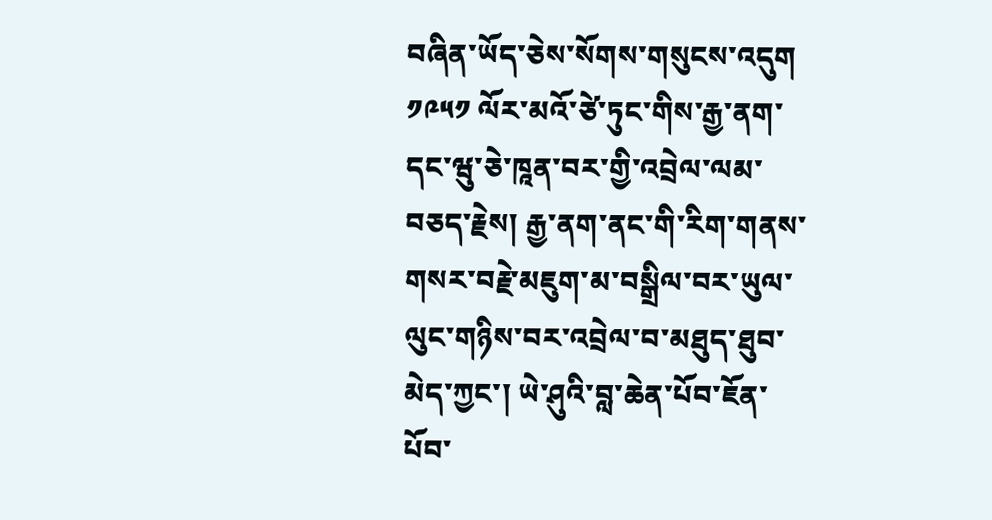བཞིན་ཡོད་ཅེས་སོགས་གསུངས་འདུག
༡༩༥༡ ལོར་མའོ་ཙེ་ཏུང་གིས་རྒྱ་ནག་དང་ཝུ་ཅེ་ཁཱན་བར་གྱི་འབྲེལ་ལམ་བཅད་རྗེས། རྒྱ་ནག་ནང་གི་རིག་གནས་གསར་བརྗེ་མཇུག་མ་བསྒྲིལ་བར་ཡུལ་ལུང་གཉིས་བར་འབྲེལ་བ་མཐུད་ཐུབ་མེད་ཀྱང་། ཡེ་ཤུའི་བླ་ཆེན་པོབ་ཇོན་པོབ་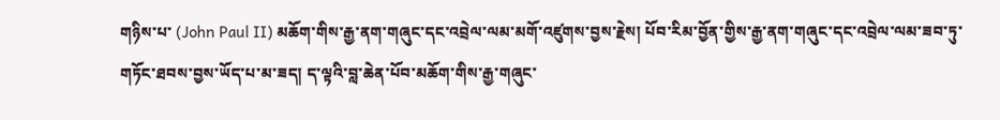གཉིས་པ་ (John Paul II) མཆོག་གིས་རྒྱ་ནག་གཞུང་དང་འབྲེལ་ལམ་མགོ་འཛུགས་བྱས་རྗེས། པོབ་རིམ་བྱོན་གྱིས་རྒྱ་ནག་གཞུང་དང་འབྲེལ་ལམ་ཟབ་ཏུ་གཏོང་ཐབས་བྱས་ཡོད་པ་མ་ཟད། ད་ལྟའི་བླ་ཆེན་པོབ་མཆོག་གིས་རྒྱ་གཞུང་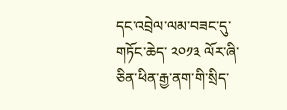དང་འབྲེལ་ལམ་བཟང་དུ་གཏོང་ཆེད་ ༢༠༡༣ ལོར་ཞི་ཅིན་ཕིན་རྒྱ་ནག་གི་སྲིད་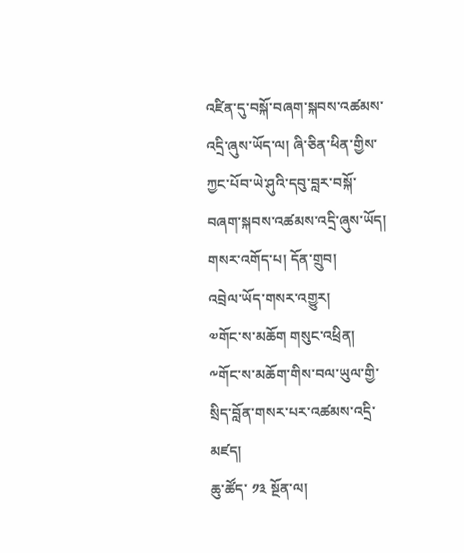འཛིན་དུ་བསྐོ་བཞག་སྐབས་འཚམས་འདྲི་ཞུས་ཡོད་ལ། ཞི་ཅིན་ཕིན་གྱིས་ཀྱང་པོབ་ཡེ་ཤུའི་དབུ་བླར་བསྐོ་བཞག་སྐབས་འཚམས་འདྲི་ཞུས་ཡོད།
གསར་འགོད་པ། དོན་གྲུབ།
འབྲེལ་ཡོད་གསར་འགྱུར།
༧གོང་ས་མཆོག གསུང་འཕྲིན།
༸གོང་ས་མཆོག་གིས་བལ་ཡུལ་གྱི་སྲིད་བློན་གསར་པར་འཚམས་འདྲི་མཛད།
ཆུ་ཚོད་ ༡༣ སྔོན་ལ།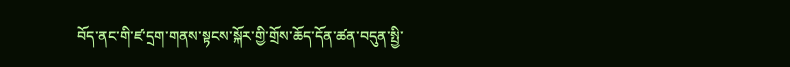བོད་ནང་གི་ཛ་དྲག་གནས་སྟངས་སྐོར་གྱི་གྲོས་ཆོད་དོན་ཚན་བདུན་སྤྱི་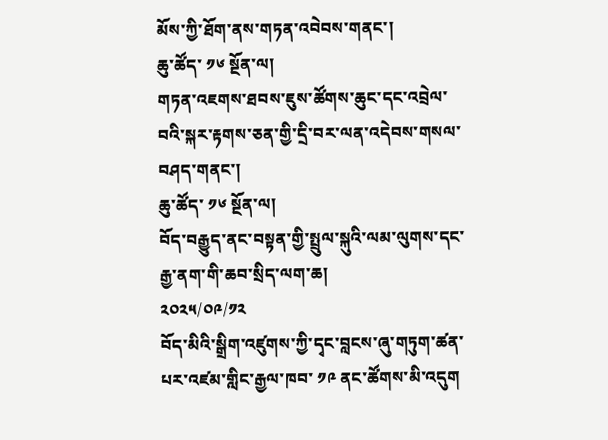མོས་ཀྱི་ཐོག་ནས་གཏན་འབེབས་གནང་།
ཆུ་ཚོད་ ༡༦ སྔོན་ལ།
གཏན་འཇགས་ཐབས་ཇུས་ཚོགས་ཆུང་དང་འབྲེལ་བའི་སྐར་རྟགས་ཅན་གྱི་དྲི་བར་ལན་འདེབས་གསལ་བཤད་གནང་།
ཆུ་ཚོད་ ༡༦ སྔོན་ལ།
བོད་བརྒྱུད་ནང་བསྟན་གྱི་སྤྲུལ་སྐུའི་ལམ་ལུགས་དང་རྒྱ་ནག་གི་ཆབ་སྲིད་ལག་ཆ།
༢༠༢༥/༠༩/༡༢
བོད་མིའི་སྒྲིག་འཛུགས་ཀྱི་དྭང་བླངས་ཞུ་གཏུག་ཚན་པར་འཛམ་གླིང་རྒྱལ་ཁབ་ ༡༩ ནང་ཚོགས་མི་འདུག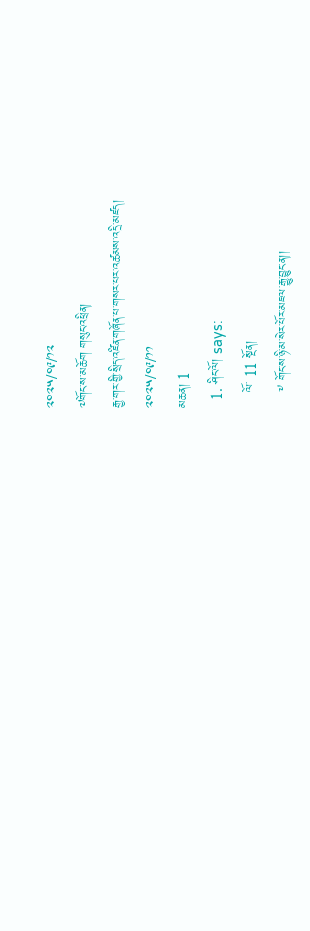༢༠༢༥/༠༩/༡༢
༧གོང་ས་མཆོག གསུང་འཕྲིན།
རྒྱ་གར་གྱི་སྲིད་འཛིན་གཞོན་པ་གསར་པར་འཚམས་འདྲི་མཛད།
༢༠༢༥/༠༩/༡༡
མཆན། 1
  1. ཤིང་ལོ། says:
    ལོ་ 11 སྔོན།
    ༸ གོང་ས་ཉི་མ་སེར་པོར་མཇལ་རྒྱུ་བྱུང་ན།།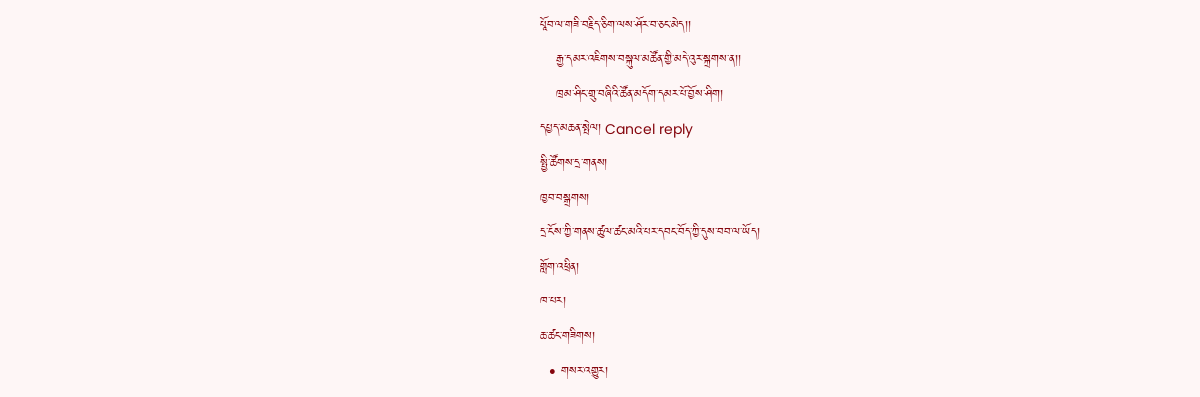པཱོབ་ལ་གཟི་བརྗིད་ཅིག་ལས་ཤོར་བ་ཅང་མེད།།
    རྒྱ་དམར་འཇིགས་བསྐུལ་མཚོན་གྱི་མདེ་འུར་སྐྲགས་ན།།
    ཁྲམ་ཤིང་གྲུ་བཞིའི་ཚོན་མདོག་དམར་པོ་བྱོས་ཤིག།
དཔྱད་མཆན་སྤེལ། Cancel reply
སྤྱི་ཚོགས་དྲ་གནས།
ཁྱབ་བསྒྲགས།
དྲ་ངོས་ཀྱི་གནས་ཚུལ་ཚང་མའི་པར་དབང་བོད་ཀྱི་དུས་བབ་ལ་ཡོད།
གློག་འཕྲིན།
ཁ་པར།
ཆ་ཚང་གཟིགས།
  • གསར་འགྱུར།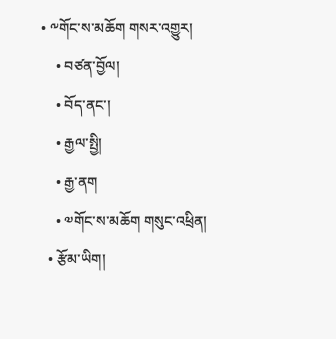• ༸གོང་ས་མཆོག གསར་འགྱུར།
    • བཙན་བྱོལ།
    • བོད་ནང་།
    • རྒྱལ་སྤྱི།
    • རྒྱ་ནག
    • ༧གོང་ས་མཆོག གསུང་འཕྲིན།
  • རྩོམ་ཡིག།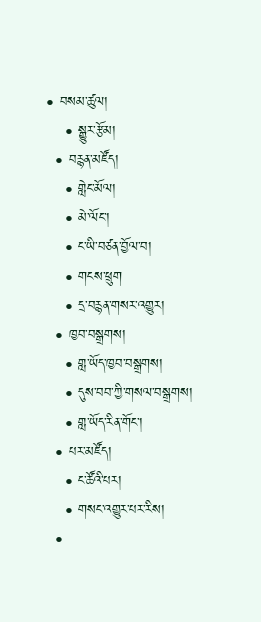• བསམ་ཚུལ།
    • སྒྱུར་རྩོམ།
  • བརྙན་མཛོད།
    • གླེང་མོལ།
    • མེ་ལོང་།
    • ང་ཡི་བཙན་བྱོལ་བ།
    • གངས་ཕྲུག
    • དྲ་བརྙན་གསར་འགྱུར།
  • ཁྱབ་བསྒྲགས།
    • གླ་ཡོད་ཁྱབ་བསྒྲགས།
    • དུས་བབ་ཀྱི་གསལ་བསྒྲགས།
    • གླ་ཡོད་རིན་གོང་།
  • པར་མཛོད།
    • ང་ཚོའི་པར།
    • གསང་འགྱུར་པར་རིས།
  •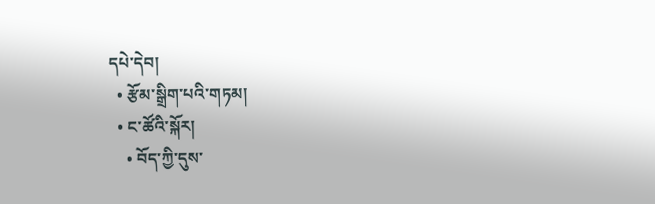དཔེ་དེབ།
  • རྩོམ་སྒྲིག་པའི་གཏམ།
  • ང་ཚོའི་སྐོར།
    • བོད་ཀྱི་དུས་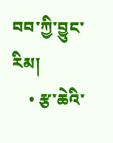བབ་ཀྱི་བྱུང་རིམ།
    • རྩ་ཆེའི་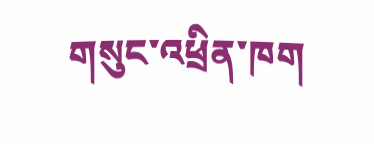གསུང་འཕྲིན་ཁག